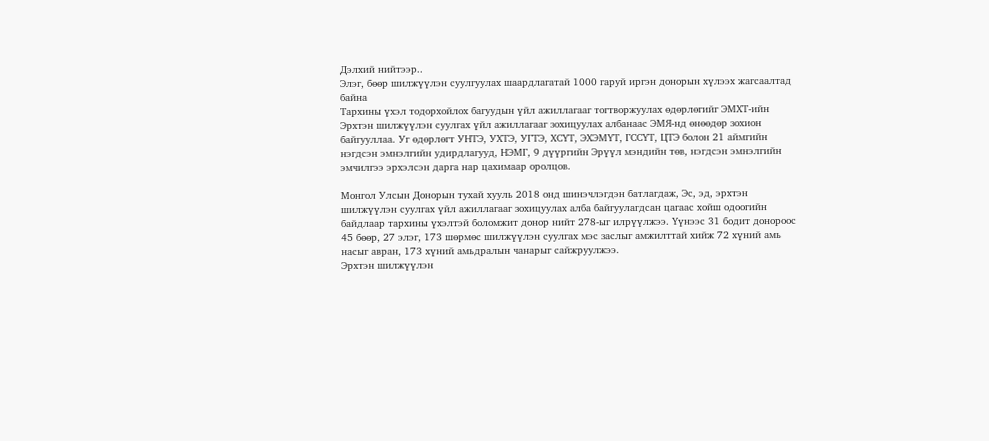Дэлхий нийтээр..
Элэг, бөөр шилжүүлэн суулгуулах шаардлагатай 1000 гаруй иргэн донорын хүлээх жагсаалтад байна
Тархины үхэл тодорхойлох багуудын үйл ажиллагааг тогтворжуулах өдөрлөгийг ЭМХТ-ийн Эрхтэн шилжүүлэн суулгах үйл ажиллагааг зохицуулах албанаас ЭМЯ-нд өнөөдөр зохион байгууллаа. Уг өдөрлөгт УНТЭ, УХТЭ, УГТЭ, ХСҮТ, ЭХЭМҮТ, ГССҮТ, ЦТЭ болон 21 аймгийн нэгдсэн эмнэлгийн удирдлагууд, НЭМГ, 9 дүүргийн Эрүүл мэндийн төв, нэгдсэн эмнэлгийн эмчилгээ эрхэлсэн дарга нар цахимаар оролцов.

Монгол Улсын Донорын тухай хууль 2018 онд шинэчлэгдэн батлагдаж, Эс, эд, эрхтэн шилжүүлэн суулгах үйл ажиллагааг зохицуулах алба байгуулагдсан цагаас хойш одоогийн байдлаар тархины үхэлтэй боломжит донор нийт 278-ыг илрүүлжээ. Үүнээс 31 бодит донороос 45 бөөр, 27 элэг, 173 шөрмөс шилжүүлэн суулгах мэс заслыг амжилттай хийж 72 хүний амь насыг авран, 173 хүний амьдралын чанарыг сайжруулжээ.
Эрхтэн шилжүүлэн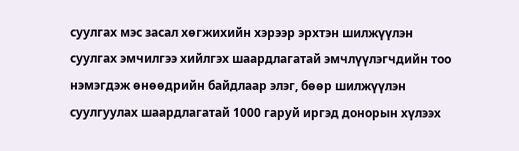суулгах мэс засал хөгжихийн хэрээр эрхтэн шилжүүлэн суулгах эмчилгээ хийлгэх шаардлагатай эмчлүүлэгчдийн тоо нэмэгдэж өнөөдрийн байдлаар элэг, бөөр шилжүүлэн суулгуулах шаардлагатай 1000 гаруй иргэд донорын хүлээх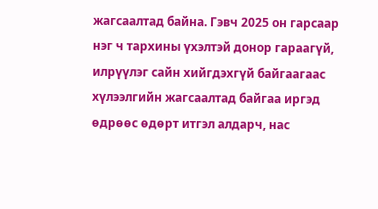жагсаалтад байна. Гэвч 2025 он гарсаар нэг ч тархины үхэлтэй донор гараагүй, илрүүлэг сайн хийгдэхгүй байгаагаас хүлээлгийн жагсаалтад байгаа иргэд өдрөөс өдөрт итгэл алдарч, нас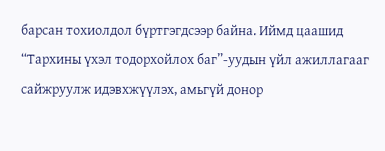барсан тохиолдол бүртгэгдсээр байна. Иймд цаашид “Тархины үхэл тодорхойлох баг”-уудын үйл ажиллагааг сайжруулж идэвхжүүлэх, амьгүй донор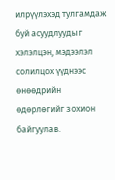илрүүлэхэд тулгамдаж буй асуудлуудыг хэлэлцэн, мэдээлэл солилцох үүднээс өнөөдрийн өдөрлөгийг зохион байгуулав.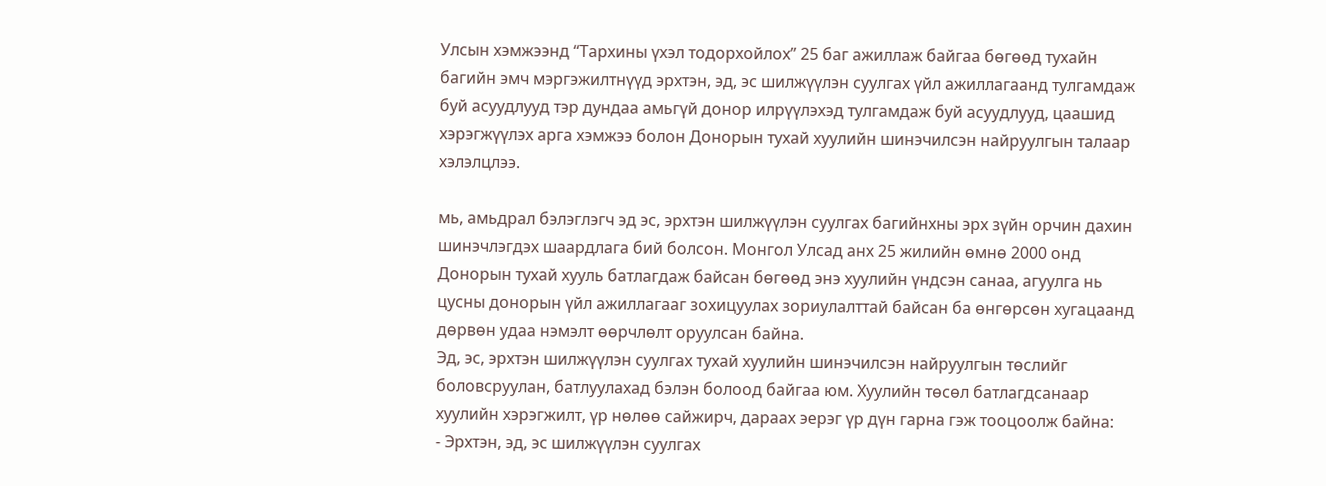Улсын хэмжээнд “Тархины үхэл тодорхойлох” 25 баг ажиллаж байгаа бөгөөд тухайн багийн эмч мэргэжилтнүүд эрхтэн, эд, эс шилжүүлэн суулгах үйл ажиллагаанд тулгамдаж буй асуудлууд тэр дундаа амьгүй донор илрүүлэхэд тулгамдаж буй асуудлууд, цаашид хэрэгжүүлэх арга хэмжээ болон Донорын тухай хуулийн шинэчилсэн найруулгын талаар хэлэлцлээ.

мь, амьдрал бэлэглэгч эд эс, эрхтэн шилжүүлэн суулгах багийнхны эрх зүйн орчин дахин шинэчлэгдэх шаардлага бий болсон. Монгол Улсад анх 25 жилийн өмнө 2000 онд Донорын тухай хууль батлагдаж байсан бөгөөд энэ хуулийн үндсэн санаа, агуулга нь цусны донорын үйл ажиллагааг зохицуулах зориулалттай байсан ба өнгөрсөн хугацаанд дөрвөн удаа нэмэлт өөрчлөлт оруулсан байна.
Эд, эс, эрхтэн шилжүүлэн суулгах тухай хуулийн шинэчилсэн найруулгын төслийг боловсруулан, батлуулахад бэлэн болоод байгаа юм. Хуулийн төсөл батлагдсанаар хуулийн хэрэгжилт, үр нөлөө сайжирч, дараах эерэг үр дүн гарна гэж тооцоолж байна:
- Эрхтэн, эд, эс шилжүүлэн суулгах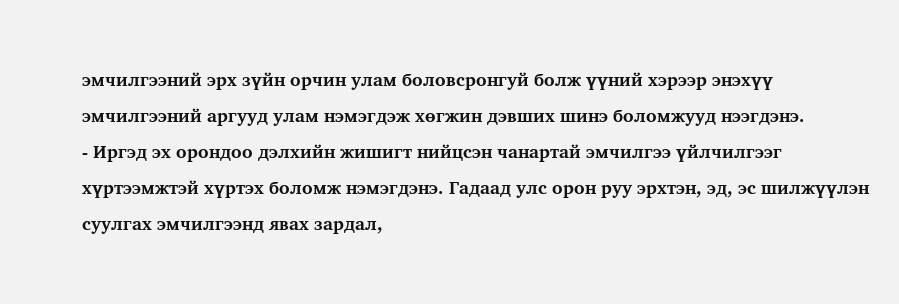эмчилгээний эрх зүйн орчин улам боловсронгуй болж үүний хэрээр энэхүү эмчилгээний аргууд улам нэмэгдэж хөгжин дэвших шинэ боломжууд нээгдэнэ.
- Иргэд эх орондоо дэлхийн жишигт нийцсэн чанартай эмчилгээ үйлчилгээг хүртээмжтэй хүртэх боломж нэмэгдэнэ. Гадаад улс орон руу эрхтэн, эд, эс шилжүүлэн суулгах эмчилгээнд явах зардал,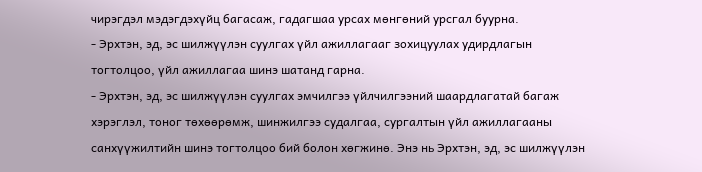чирэгдэл мэдэгдэхүйц багасаж, гадагшаа урсах мөнгөний урсгал буурна.
- Эрхтэн, эд, эс шилжүүлэн суулгах үйл ажиллагааг зохицуулах удирдлагын тогтолцоо, үйл ажиллагаа шинэ шатанд гарна.
- Эрхтэн, эд, эс шилжүүлэн суулгах эмчилгээ үйлчилгээний шаардлагатай багаж хэрэглэл, тоног төхөөрөмж, шинжилгээ судалгаа, сургалтын үйл ажиллагааны санхүүжилтийн шинэ тогтолцоо бий болон хөгжинө. Энэ нь Эрхтэн, эд, эс шилжүүлэн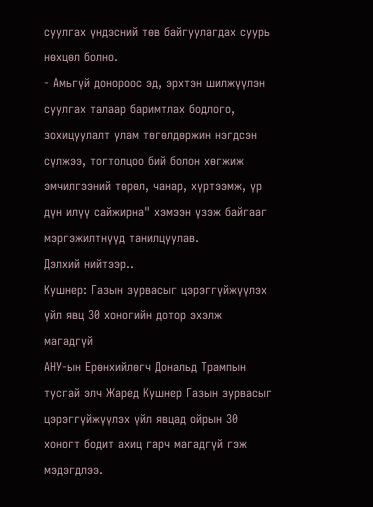суулгах үндэсний төв байгуулагдах суурь нөхцөл болно.
- Амьгүй донороос эд, эрхтэн шилжүүлэн суулгах талаар баримтлах бодлого, зохицуулалт улам төгөлдөржин нэгдсэн сүлжээ, тогтолцоо бий болон хөгжиж эмчилгээний төрөл, чанар, хүртээмж, үр дүн илүү сайжирна" хэмээн үзэж байгааг мэргэжилтнүүд танилцуулав.
Дэлхий нийтээр..
Кушнер: Газын зурвасыг цэрэггүйжүүлэх үйл явц 30 хоногийн дотор эхэлж магадгүй
АНУ-ын Ерөнхийлөгч Дональд Трампын тусгай элч Жаред Кушнер Газын зурвасыг цэрэггүйжүүлэх үйл явцад ойрын 30 хоногт бодит ахиц гарч магадгүй гэж мэдэгдлээ.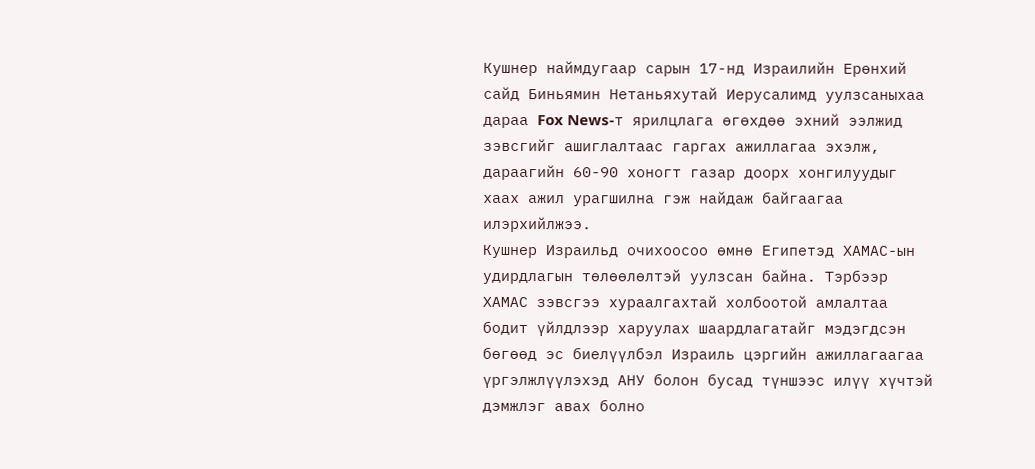Кушнер наймдугаар сарын 17-нд Израилийн Ерөнхий сайд Биньямин Нетаньяхутай Иерусалимд уулзсаныхаа дараа Fox News-т ярилцлага өгөхдөө эхний ээлжид зэвсгийг ашиглалтаас гаргах ажиллагаа эхэлж, дараагийн 60-90 хоногт газар доорх хонгилуудыг хаах ажил урагшилна гэж найдаж байгаагаа илэрхийлжээ.
Кушнер Израильд очихоосоо өмнө Египетэд ХАМАС-ын удирдлагын төлөөлөлтэй уулзсан байна. Тэрбээр ХАМАС зэвсгээ хураалгахтай холбоотой амлалтаа бодит үйлдлээр харуулах шаардлагатайг мэдэгдсэн бөгөөд эс биелүүлбэл Израиль цэргийн ажиллагаагаа үргэлжлүүлэхэд АНУ болон бусад түншээс илүү хүчтэй дэмжлэг авах болно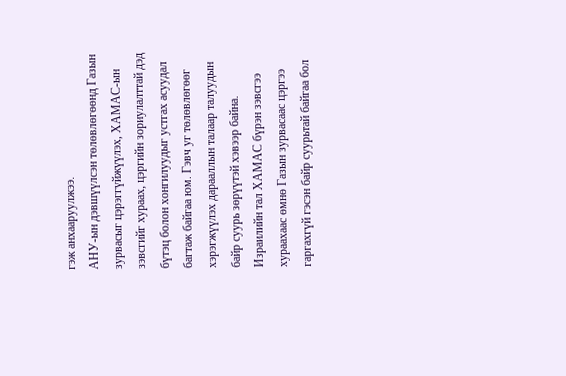гэж анхааруулжээ.
АНУ-ын дэвшүүлсэн төлөвлөгөөнд Газын зурвасыг цэрэггүйжүүлэх, ХАМАС-ын зэвсгийг хураах, цэргийн зориулалттай дэд бүтэц болон хонгилуудыг устгах асуудал багтаж байгаа юм. Гэвч уг төлөвлөгөөг хэрэгжүүлэх дарааллын талаар талуудын байр суурь зөрүүтэй хэвээр байна.
Израилийн тал ХАМАС бүрэн зэвсгээ хураахаас өмнө Газын зурвасаас цэргээ гаргахгүй гэсэн байр суурьтай байгаа бол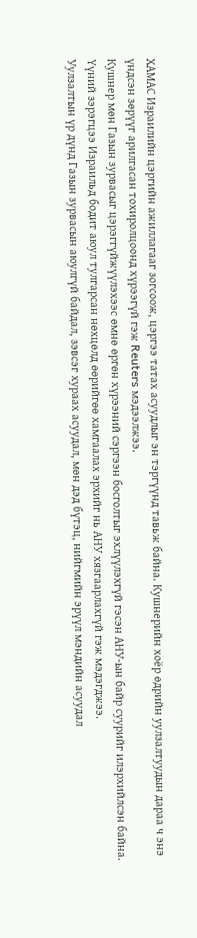ХАМАС Израилийн цэргийн ажиллагааг зогсоож, цэргээ татах асуудлыг эн тэргүүнд тавьж байна. Кушнерийн хоёр өдрийн уулзалтуудын дараа ч энэ үндсэн зөрүүг арилгасан тохиролцоонд хүрээгүй гэж Reuters мэдээлжээ.
Кушнер мөн Газын зурвасыг цэрэггүйжүүлэхээс өмнө өргөн хүрээний сэргээн босголтыг эхлүүлэхгүй гэсэн АНУ-ын байр суурийг илэрхийлсэн байна. Үүний зэрэгцээ Израильд бодит аюул тулгарсан нөхцөлд өөрийгөө хамгаалах эрхийг нь АНУ хязгаарлахгүй гэж мэдэгджээ.
Уулзалтын үр дүнд Газын зурвасын аюулгүй байдал, зэвсэг хураах асуудал, мөн дэд бүтэц, нийгмийн эрүүл мэндийн асуудал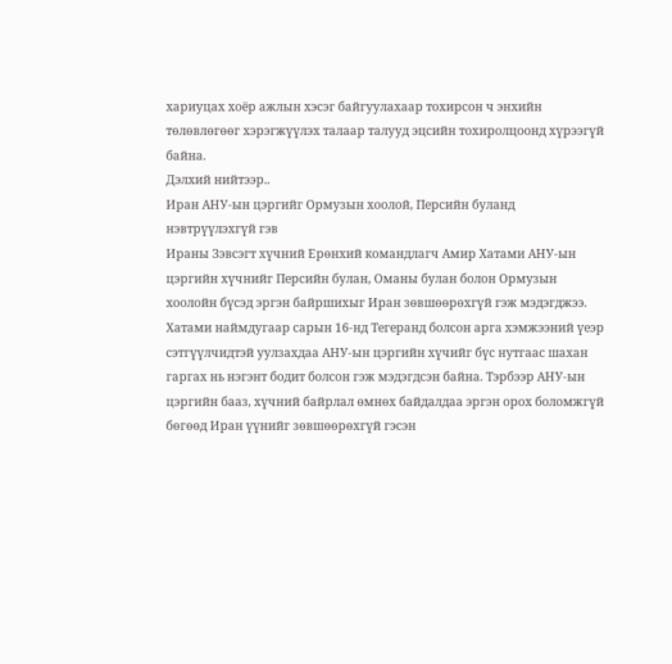хариуцах хоёр ажлын хэсэг байгуулахаар тохирсон ч энхийн төлөвлөгөөг хэрэгжүүлэх талаар талууд эцсийн тохиролцоонд хүрээгүй байна.
Дэлхий нийтээр..
Иран АНУ-ын цэргийг Ормузын хоолой, Персийн буланд нэвтрүүлэхгүй гэв
Ираны Зэвсэгт хүчний Ерөнхий командлагч Амир Хатами АНУ-ын цэргийн хүчнийг Персийн булан, Оманы булан болон Ормузын хоолойн бүсэд эргэн байршихыг Иран зөвшөөрөхгүй гэж мэдэгджээ.
Хатами наймдугаар сарын 16-нд Тегеранд болсон арга хэмжээний үеэр сэтгүүлчидтэй уулзахдаа АНУ-ын цэргийн хүчийг бүс нутгаас шахан гаргах нь нэгэнт бодит болсон гэж мэдэгдсэн байна. Тэрбээр АНУ-ын цэргийн бааз, хүчний байрлал өмнөх байдалдаа эргэн орох боломжгүй бөгөөд Иран үүнийг зөвшөөрөхгүй гэсэн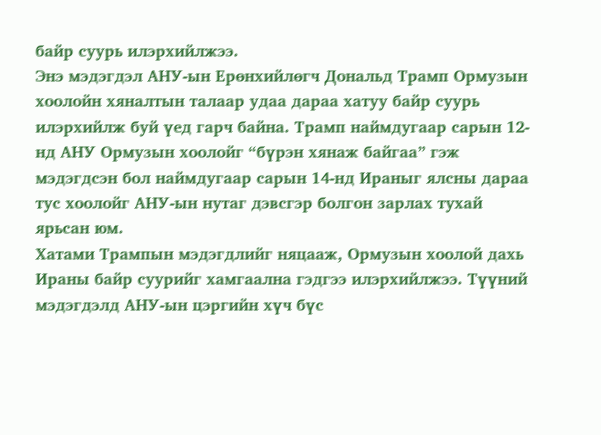байр суурь илэрхийлжээ.
Энэ мэдэгдэл АНУ-ын Ерөнхийлөгч Дональд Трамп Ормузын хоолойн хяналтын талаар удаа дараа хатуу байр суурь илэрхийлж буй үед гарч байна. Трамп наймдугаар сарын 12-нд АНУ Ормузын хоолойг “бүрэн хянаж байгаа” гэж мэдэгдсэн бол наймдугаар сарын 14-нд Ираныг ялсны дараа тус хоолойг АНУ-ын нутаг дэвсгэр болгон зарлах тухай ярьсан юм.
Хатами Трампын мэдэгдлийг няцааж, Ормузын хоолой дахь Ираны байр суурийг хамгаална гэдгээ илэрхийлжээ. Түүний мэдэгдэлд АНУ-ын цэргийн хүч бүс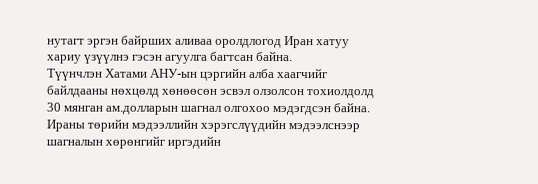нутагт эргэн байрших аливаа оролдлогод Иран хатуу хариу үзүүлнэ гэсэн агуулга багтсан байна.
Түүнчлэн Хатами АНУ-ын цэргийн алба хаагчийг байлдааны нөхцөлд хөнөөсөн эсвэл олзолсон тохиолдолд 30 мянган ам.долларын шагнал олгохоо мэдэгдсэн байна. Ираны төрийн мэдээллийн хэрэгслүүдийн мэдээлснээр шагналын хөрөнгийг иргэдийн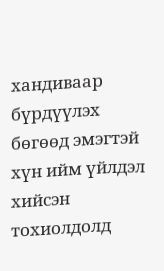хандиваар бүрдүүлэх бөгөөд эмэгтэй хүн ийм үйлдэл хийсэн тохиолдолд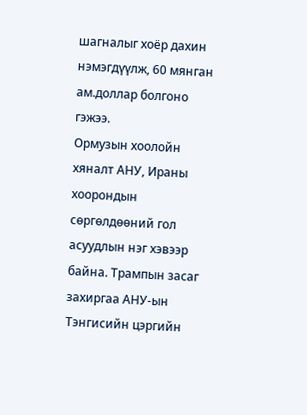шагналыг хоёр дахин нэмэгдүүлж, 60 мянган ам.доллар болгоно гэжээ.
Ормузын хоолойн хяналт АНУ, Ираны хоорондын сөргөлдөөний гол асуудлын нэг хэвээр байна. Трампын засаг захиргаа АНУ-ын Тэнгисийн цэргийн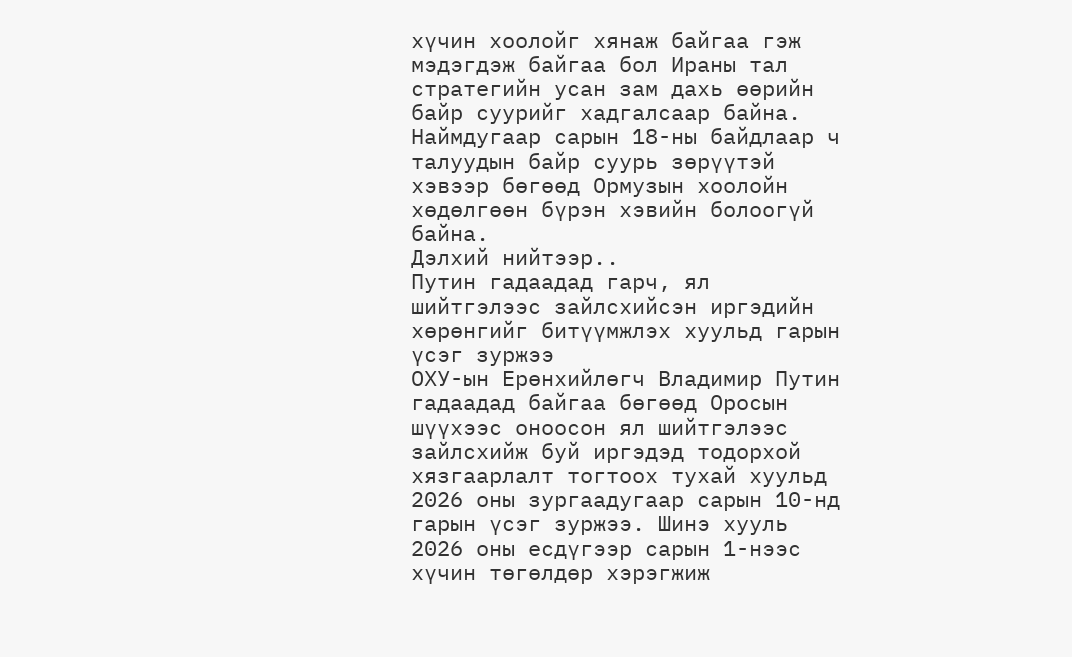хүчин хоолойг хянаж байгаа гэж мэдэгдэж байгаа бол Ираны тал стратегийн усан зам дахь өөрийн байр суурийг хадгалсаар байна. Наймдугаар сарын 18-ны байдлаар ч талуудын байр суурь зөрүүтэй хэвээр бөгөөд Ормузын хоолойн хөдөлгөөн бүрэн хэвийн болоогүй байна.
Дэлхий нийтээр..
Путин гадаадад гарч, ял шийтгэлээс зайлсхийсэн иргэдийн хөрөнгийг битүүмжлэх хуульд гарын үсэг зуржээ
ОХУ-ын Ерөнхийлөгч Владимир Путин гадаадад байгаа бөгөөд Оросын шүүхээс оноосон ял шийтгэлээс зайлсхийж буй иргэдэд тодорхой хязгаарлалт тогтоох тухай хуульд 2026 оны зургаадугаар сарын 10-нд гарын үсэг зуржээ. Шинэ хууль 2026 оны есдүгээр сарын 1-нээс хүчин төгөлдөр хэрэгжиж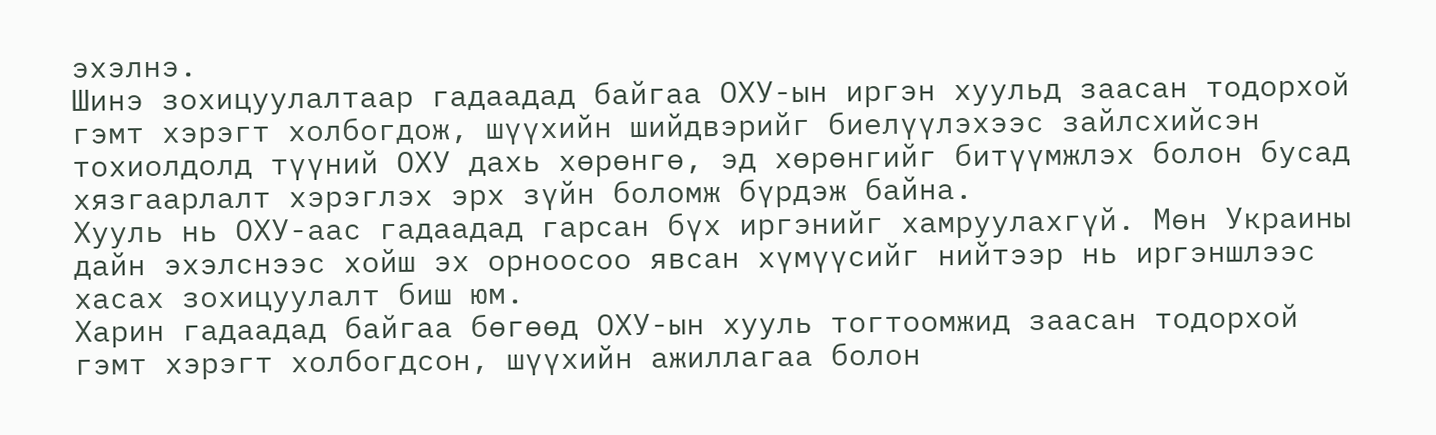эхэлнэ.
Шинэ зохицуулалтаар гадаадад байгаа ОХУ-ын иргэн хуульд заасан тодорхой гэмт хэрэгт холбогдож, шүүхийн шийдвэрийг биелүүлэхээс зайлсхийсэн тохиолдолд түүний ОХУ дахь хөрөнгө, эд хөрөнгийг битүүмжлэх болон бусад хязгаарлалт хэрэглэх эрх зүйн боломж бүрдэж байна.
Хууль нь ОХУ-аас гадаадад гарсан бүх иргэнийг хамруулахгүй. Мөн Украины дайн эхэлснээс хойш эх орноосоо явсан хүмүүсийг нийтээр нь иргэншлээс хасах зохицуулалт биш юм.
Харин гадаадад байгаа бөгөөд ОХУ-ын хууль тогтоомжид заасан тодорхой гэмт хэрэгт холбогдсон, шүүхийн ажиллагаа болон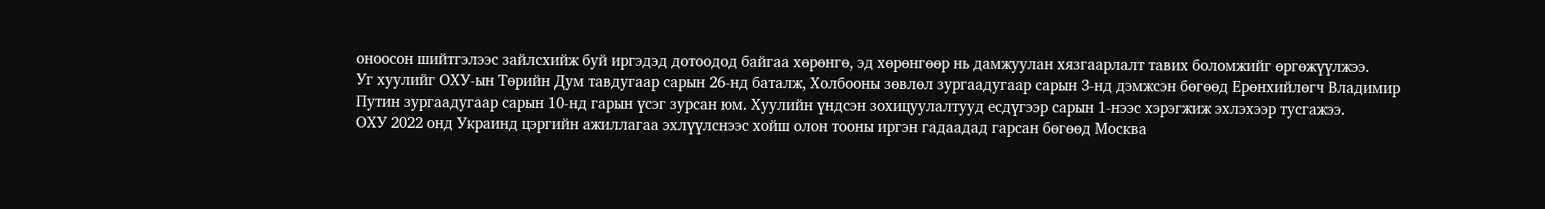оноосон шийтгэлээс зайлсхийж буй иргэдэд дотоодод байгаа хөрөнгө, эд хөрөнгөөр нь дамжуулан хязгаарлалт тавих боломжийг өргөжүүлжээ.
Уг хуулийг ОХУ-ын Төрийн Дум тавдугаар сарын 26-нд баталж, Холбооны зөвлөл зургаадугаар сарын 3-нд дэмжсэн бөгөөд Ерөнхийлөгч Владимир Путин зургаадугаар сарын 10-нд гарын үсэг зурсан юм. Хуулийн үндсэн зохицуулалтууд есдүгээр сарын 1-нээс хэрэгжиж эхлэхээр тусгажээ.
ОХУ 2022 онд Украинд цэргийн ажиллагаа эхлүүлснээс хойш олон тооны иргэн гадаадад гарсан бөгөөд Москва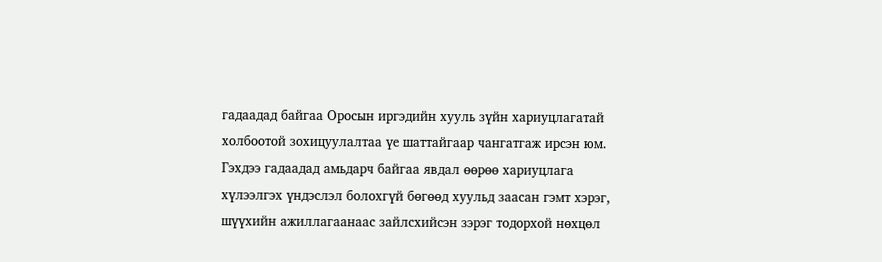гадаадад байгаа Оросын иргэдийн хууль зүйн хариуцлагатай холбоотой зохицуулалтаа үе шаттайгаар чангатгаж ирсэн юм.
Гэхдээ гадаадад амьдарч байгаа явдал өөрөө хариуцлага хүлээлгэх үндэслэл болохгүй бөгөөд хуульд заасан гэмт хэрэг, шүүхийн ажиллагаанаас зайлсхийсэн зэрэг тодорхой нөхцөл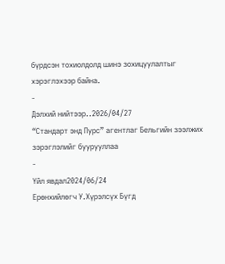бүрдсэн тохиолдолд шинэ зохицуулалтыг хэрэглэхээр байна.
-
Дэлхий нийтээр..2026/04/27
“Стандарт энд Пурс” агентлаг Бельгийн зээлжих зэрэглэлийг буурууллаа
-
Үйл явдал2024/06/24
Ерөнхийлөгч У.Хүрэлсүх Бүгд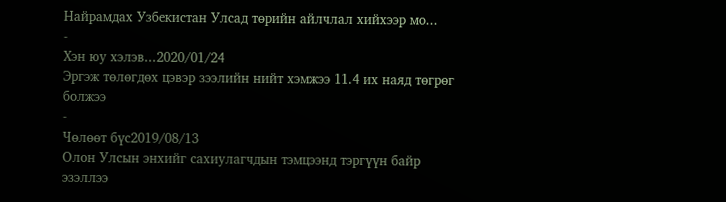Найрамдах Узбекистан Улсад төрийн айлчлал хийхээр мо...
-
Хэн юу хэлэв...2020/01/24
Эргэж төлөгдөх цэвэр зээлийн нийт хэмжээ 11.4 их наяд төгрөг болжээ
-
Чөлөөт бүс2019/08/13
Олон Улсын энхийг сахиулагчдын тэмцээнд тэргүүн байр эзэллээ